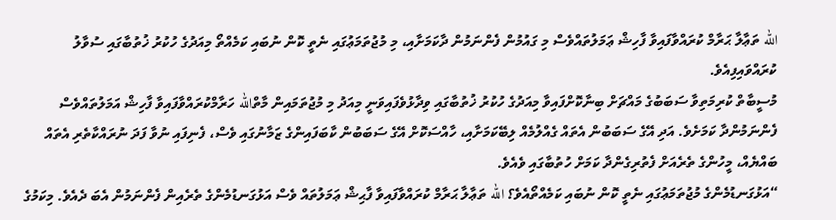الله ތަޢާލާ ޙަރާމް ކުރައްވާފައިވާ ފާހިޝް ޢަމަލުތައްވެސް މި ގައުމުން ފެންނަމުން ދާކަމަށާއި، މި މުޖުތަމަޢުގައި ނެތީ ކޮން ނުބައި ކަމެއްތޯ މިއަދުގެ ހުކުރު ޚުތުބާގައި ސުވާލު ކުރައްވައިފިއެވެ.
މުސީބާތް ކުރިމަތިވާ ސަބަބުގެ މައްޗަށް ބިނާކޮށްފައިވާ މިއަދުގެ ހުކުރު ޚުތުބާގައި ވިދާޅުވެފައިވަނީ މިއަދު މި މުޖުތަމައިން މާތްالله ހަރާމްކުރައްވާފައިވާ ފާހިޝް އަމަލުތައްވެސް ފެންނަމުންދާ ކަމަށެވެ. އަދި އޭގެ ސަބަބުން އެތައް ގެއްލުމެއް ލިބޭކަމަށާއި، ހާއްސަކޮށް އޭގެ ސަބަބުން ކާބަފައިންގެ ޒަމާނުގައި ވެސް، ފެނިފައި ނުވާ ފަދަ ނުރައްކާތެރި އެތައް ބައްޔެއް، މީހުންގެ ތެރެއަށް ފެތުރިގެންދާ ކަމަށް ހުތުބާގައި ވެއެވެ.
“އަޅުގަނޑުމެންގެ މުޖުތަމަޢުގައި ނެތީ ކޮން ނުބައި ކަމެއްތޯއެވެ؟ الله ތަޢާލާ ޙަރާމް ކުރައްވާފައިވާ ފާޙިޝް ޢަމަލުތައް ވެސް އަޅުގަނޑުމެންގެ ތެރެއިން ފެންނަމުން އެބަ ދެއެވެ. މިކަމުގެ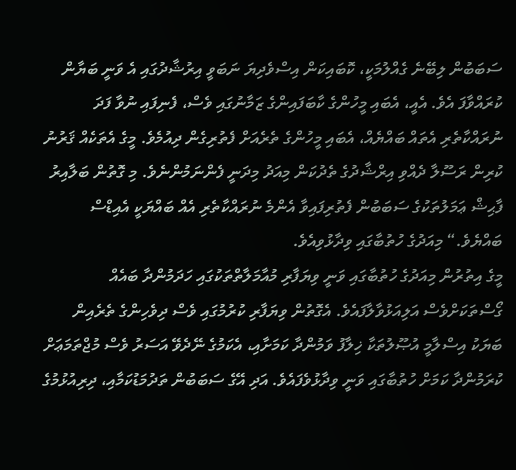ސަބަބުން ލިބޭނެ ގެއްލުމަކީ، ކޮބައިކަން އިސްވެދިޔަ ނަބަވީ އިރުޝާދުގައި އެ ވަނީ ބަޔާން ކުރައްވާފަ އެވެ. އެއީ، އެބައި މީހުންގެ ކާބަފައިންގެ ޒަމާނުގައި ވެސް، ފެނިފައި ނުވާ ފަދަ ނުރައްކާތެރި އެތައް ބައްޔެއް، އެބައި މީހުންގެ ތެރެއަށް ފެތުރިގެން ދިއުމެވެ. މީގެ އެތަކެއް ޤަރުނު ކުރިން ރަސޫލާ ދެއްވި އިރްޝާދުގެ ތެދުކަން މިއަދު މިދަނީ ފެންނަމުންނެވެ. މި ގޮތުން ބަލާއިރު ފާޙިޝް ޢަމަލުތަކުގެ ސަބަބުން ފެތުރިފައިވާ އެންމެ ނުރައްކާތެރި އެއް ބައްޔަކީ އެއިޑްސް ބައްޔެވެ.“ މިއަދުގެ ހުތުބާގައި ވިދާޅުވިއެވެ.
މީގެ އިތުރުން މިއަދުގެ ހުތުބާގައި ވަނީ ވިޔަފާރި މުއާމަލާތްތަކުގައި ހަދަމުންދާ ބައެއް ގޯސްތަކަށްވެސް އަލިއަޅުވާލާފައެވެ. އެގޮތުން ވިޔަފާރި ކުރުމުގައި ވެސް ދިވެހިންގެ ތެރެއިން ބަޔަކު އިސްލާމީ އުޞޫލުތަކާ ޚިލާފު ވަމުންދާ ކަމަށާއި، އެކަމުގެ ނޭދެވޭ އަސަރު ވެސް މުޖްތަމަޢަށް ކުރަމުންދާ ކަމަށް ހުތުބާގައި ވަނީ ވިދާޅުވެފައެވެ. އަދި އޭގެ ސަބަބުން ތަދުމަޑުކަމާއި، ދިރިއުޅުމުގެ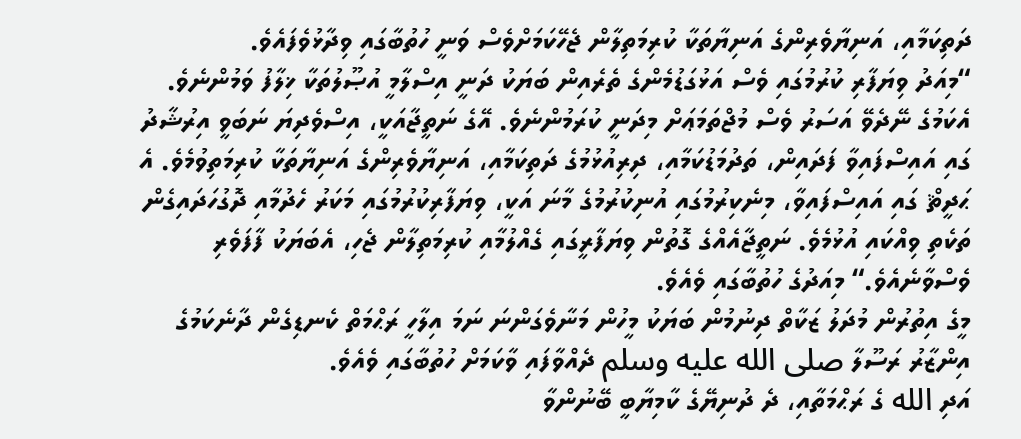ދަތިކަމާއި، އަނިޔާވެރިންގެ އަނިޔާތަކާ ކުރިމަތިލާން ޖެހޭކަމަށްވެސް ވަނީ ހުތުބާގައި ވިދާޅުވެފައެވެ.
“މިއަދު ވިޔަފާރި ކުރުމުގައި ވެސް އަޅުގަޑުމެންގެ ތެރެއިން ބަޔަކު ދަނީ އިސްލާމީ އުޞޫލުތަކާ ޚިލާފު ވަމުންނެވެ. އެކަމުގެ ނޭދެވޭ އަސަރު ވެސް މުޖްތަމަޢަށް މިދަނީ ކުރަމުންނެވެ. އޭގެ ނަތީޖާއަކީ، އިސްވެދިޔަ ނަބަވީ އިރުޝާދު ގައި އައިސްފައިވާ ފަދައިން، ތަދުމަޑުކަމާއި، ދިރިއުޅުމުގެ ދަތިކަމާއި، އަނިޔާވެރިންގެ އަނިޔާތަކާ ކުރިމަތިވުމެވެ. އެ ޙަދީޘް ގައި އައިސްފައިވާ، މިނެކިރުމުގައި އުނިކުރުމުގެ މާނަ އަކީ، ވިޔަފާރިކުރުމުގައި މަކަރު ހެދުމާއި ދޮގުހަދައިގެން ތަކެތި ވިއްކައި އުޅުމެވެ. ނަތީޖާއެއްގެ ގޮތުން ވިޔަފާރީގައި ގެއްލުމާއި ކުރިމަތިލާން ޖެހި، އެބަޔަކު ފާފަވެރި ވެސްވާނެއެވެ.“ މިއަދުގެ ހުތުބާގައި ވެއެވެ.
މީގެ އިތުރުން މުދަލު ޒަކާތް ދިނުމުން ބަޔަކު މީހުން މަނާވެގަންނަ ނަމަ އިލާހީ ރަޙްމަތް ކެނޑިގެން ދާނެކަމުގެ އިންޒާރު ރަސޫލާ صلى الله عليه وسلم ދެއްވާފައި ވާކަމަށް ހުތުބާގައި ވެއެވެ.
އަދި الله ގެ ރަޙްމަތާއި، ދެ ދުނިޔޭގެ ކާމިޔާބީ ބޭނުންވާ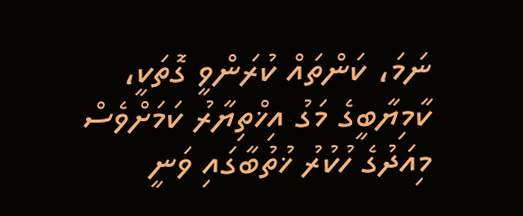ނަމަ، ކަންތައް ކުރަންވީ ގޮތަކީ، ކާމިޔާބީގެ މަގު އިޚްތިޔާރު ކަމަށްވެސް މިއަދުގެ ހުކުރު ޚުތުބާގައި ވަނީ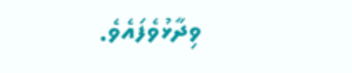ވިދާޅުވެފައެވެ.